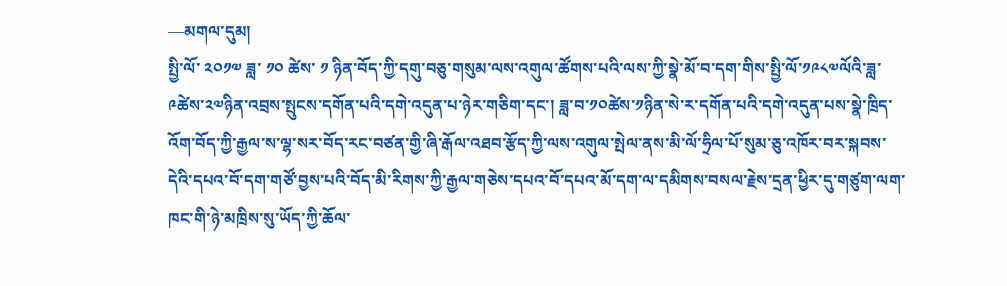—མགལ་དུམ།
སྤྱི་ལོ་ ༢༠༡༧ ཟླ་ ༡༠ ཚེས་ ༡ ཉིན་བོད་ཀྱི་དགུ་བཅུ་གསུམ་ལས་འགུལ་ཚོགས་པའི་ལས་ཀྱི་སྣེ་མོ་བ་དག་གིས་སྤྱི་ལོ་༡༩༨༧ལོའི་ཟླ་༩ཚེས་༢༧ཉིན་འབྲས་སྤུངས་དགོན་པའི་དགེ་འདུན་པ་ཉེར་གཅིག་དང་། ཟླ་བ་༡༠ཚེས་༡ཉིན་སེ་ར་དགོན་པའི་དགེ་འདུན་པས་སྣེ་ཁྲིད་འོག་བོད་ཀྱི་རྒྱལ་ས་ལྷ་སར་བོད་རང་བཙན་གྱི་ཞི་རྒོལ་འཐབ་རྩོད་ཀྱི་ལས་འགུལ་སྤེལ་ནས་མི་ལོ་ཧྲིལ་པོ་སུམ་ཅུ་འཁོར་བར་སྐབས་དེའི་དཔའ་བོ་དག་གཙོ་བྱས་པའི་བོད་མི་རིགས་ཀྱི་རྒྱལ་གཅེས་དཔའ་བོ་དཔའ་མོ་དག་ལ་དམིགས་བསལ་རྗེས་དྲན་ཕྱིར་དུ་གཙུག་ལག་ཁང་གི་ཉེ་མཁྲིས་སུ་ཡོད་ཀྱི་ཆོལ་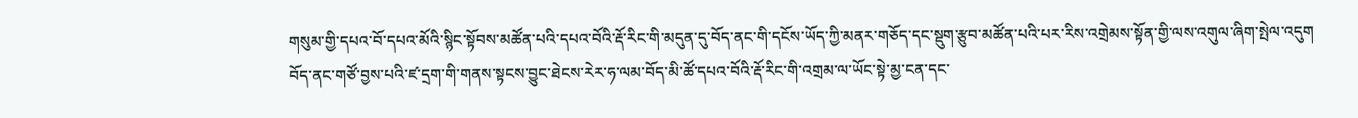གསུམ་གྱི་དཔའ་བོ་དཔའ་མོའི་སྙིང་སྟོབས་མཚོན་པའི་དཔའ་བོའི་རྡོ་རིང་གི་མདུན་དུ་བོད་ནང་གི་དངོས་ཡོད་ཀྱི་མནར་གཅོད་དང་སྡུག་རྩུབ་མཚོན་པའི་པར་རིས་འགྲེམས་སྟོན་གྱི་ལས་འགུལ་ཞིག་སྤེལ་འདུག
བོད་ནང་གཙོ་བྱས་པའི་ཛ་དྲག་གི་གནས་སྟངས་བྱུང་ཐེངས་རེར་ཧ་ལམ་བོད་མི་ཚོ་དཔའ་བོའི་རྡོ་རིང་གི་འགྲམ་ལ་ཡོང་སྟེ་མྱ་ངན་དང་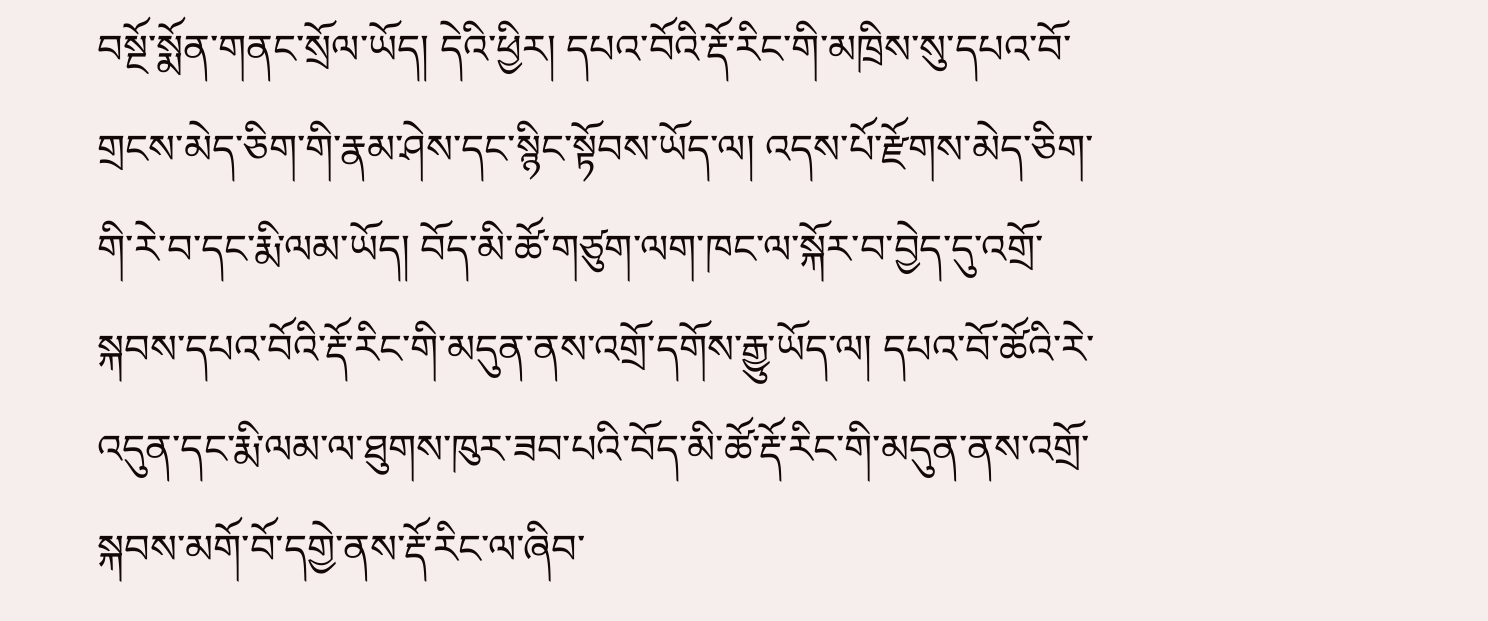བསྔོ་སྨོན་གནང་སྲོལ་ཡོད། དེའི་ཕྱིར། དཔའ་བོའི་རྡོ་རིང་གི་མཁྲིས་སུ་དཔའ་བོ་གྲངས་མེད་ཅིག་གི་རྣམ་ཤེས་དང་སྙིང་སྟོབས་ཡོད་ལ། འདས་པོ་རྫོགས་མེད་ཅིག་གི་རེ་བ་དང་རྨི་ལམ་ཡོད། བོད་མི་ཚོ་གཙུག་ལག་ཁང་ལ་སྐོར་བ་བྱེད་དུ་འགྲོ་སྐབས་དཔའ་བོའི་རྡོ་རིང་གི་མདུན་ནས་འགྲོ་དགོས་རྒྱུ་ཡོད་ལ། དཔའ་བོ་ཚོའི་རེ་འདུན་དང་རྨི་ལམ་ལ་ཐུགས་ཁུར་ཟབ་པའི་བོད་མི་ཚོ་རྡོ་རིང་གི་མདུན་ནས་འགྲོ་སྐབས་མགོ་བོ་དགྱེ་ནས་རྡོ་རིང་ལ་ཞིབ་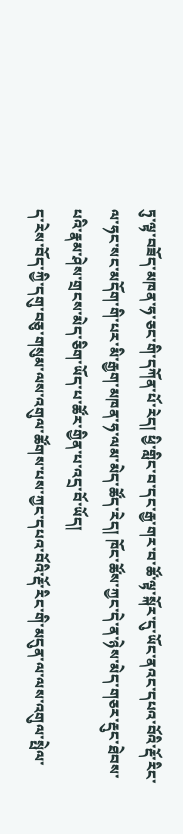ཏུ་ལྟ་བཟོད་མཁན་ཧ་ཅང་གི་དཀོན་པོ་རེད། ཕྱི་གླིང་བ་དང་རྒྱ་གར་བ་ཚོ་ལྟ་སྐོར་དུ་ཡོང་ནའང་དཔའ་བོའི་རྡོ་རིང་ལ་ཧང་སང་མདོག་གི་པར་མི་རྒྱག་མཁན་ཧ་ལམ་མེད་ཚོད་རེད། ཁོང་ཚོས་ཀྱང་དེ་ན་ཉེས་མེད་གཅར་རྡུང་ཐེབས་པའི་རྣམ་ཤེས་གྲངས་མེད་ཅིག་ཡོད་པ་ཚོར་གྱིན་པ་འདྲ་བོ་ཡོད།
ད་རེས་བོད་ཀྱི་དགུ་བཅུ་གསུམ་ལས་འགུལ་ཚོགས་པས་ཀྱང་དཔའ་བོའི་རྡོ་རིང་གི་མདུན་ལ་ལས་འགུལ་སྤེལ་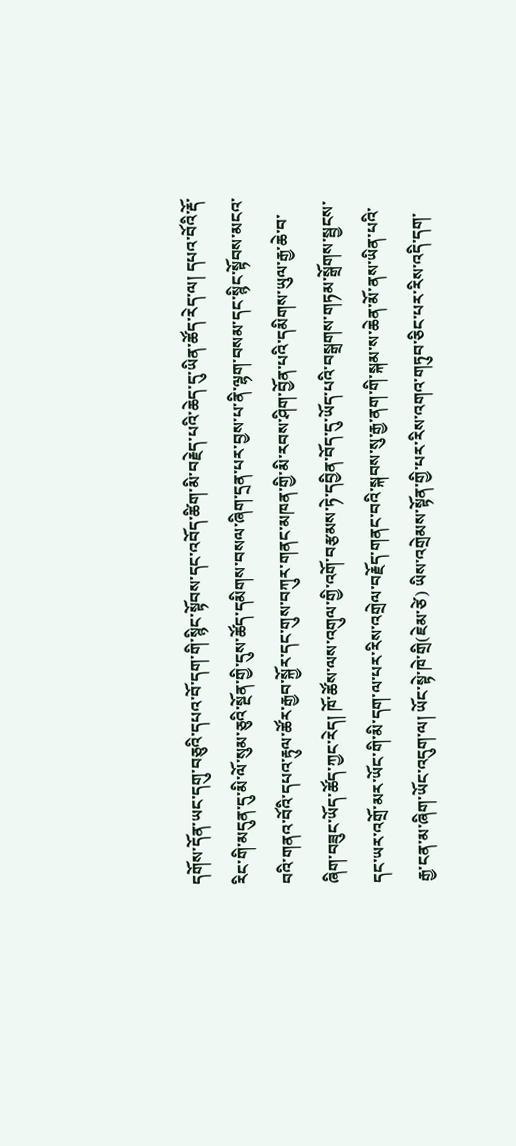དགོས་དོན་ཡང་དགུ་བཅུའི་དཔའ་བོ་དག་གི་སྙིང་སྟོབས་དང་འབོད་ཚིག་མི་བརྗེད་པའི་ཆེད་དུ་ཡིན་ཚོད་རེད་ལ། དཔའ་བོའི་རྡོ་རིང་གི་མདུན་དུ་མི་ལོ་སུམ་ཅུའི་སྔོན་གྱི་དུས་ཚོད་དམིགས་བསལ་ཞིག་དྲན་པར་བྱས་པ་ནི་ལྷག་བསམ་དང་སྙིང་སྟོབས་མངའ་བའི་གནའ་བོའི་དཔའ་རྟུལ་ཚོར་རྒྱབ་སྐྱོར་དང་གུས་བཀུར་གནང་མཁན་གྱི་མི་རབས་ཤིག་བྱོན་པའི་དམིགས་ཡུལ་རྒྱ་ཆེ་བ་ཞིག་བཟུང་ཡོད་ཚོད་ཀྱང་རེད། ཁོ་ཚོས་ལས་འགུལ་གྱི་འགོ་བརྩམས་ཏེ་དབྱིན་བོད་དུ་ཡོད་པའི་བསྒྲགས་གཏམ་སྒྲོགས་སྦྱངས་དང་ཡར་འགྲོ་མར་ཡོང་གི་མི་དག་ལ་པར་རིས་འགྲེལ་བརྗོད་གནང་བའི་སྐབས་སུ་རྒྱ་ནག་གི་སྐམ་ས་ཆེན་མོ་ནས་ཡིན་པའི་རྒྱ་ངན་མ་ཞིག་ཡོང་འདུག་ལ། ཡོང་སྟེ་ཁེ་གྲི(ཇེམ་ཙེ) ཡིས་འགྲེམས་སྟོན་གྱི་པར་རིས་འགའ་གཏུབ་ཅིང་པར་རིས་འདི་དག་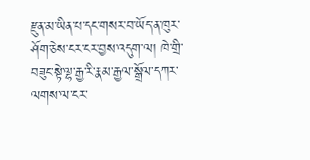རྫུན་མ་ཡིན་པ་དང་གསར་བ་ཡོད་ན་ཁུར་ཤོག་ཅེས་ངར་ངར་བྱས་འདུག་ལ། ཁེ་གྲི་བཟུང་སྟེ་ལྷ་རྒྱ་རི་རྣམ་རྒྱལ་སྒྲོལ་དཀར་ལགས་ལ་ངར་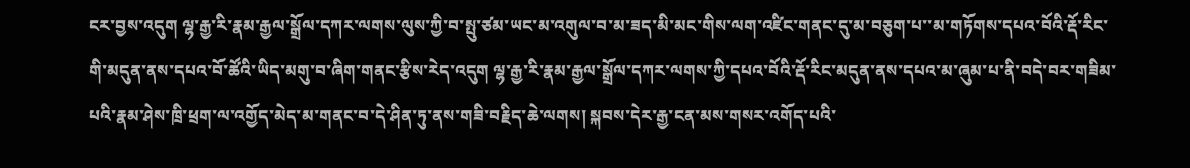ངར་བྱས་འདུག ལྷ་རྒྱ་རི་རྣམ་རྒྱལ་སྒྲོལ་དཀར་ལགས་ལུས་ཀྱི་བ་སྤུ་ཙམ་ཡང་མ་འགུལ་བ་མ་ཟད་མི་མང་གིས་ལག་འཛིང་གནང་དུ་མ་བཅུག་པ་་མ་གཏོགས་དཔའ་བོའི་རྡོ་རིང་གི་མདུན་ནས་དཔའ་བོ་ཚོའི་ཡིད་མགུ་བ་ཞིག་གནང་རྩིས་རེད་འདུག ལྷ་རྒྱ་རི་རྣམ་རྒྱལ་སྒྲོལ་དཀར་ལགས་ཀྱི་དཔའ་བོའི་རྡོ་རིང་མདུན་ནས་དཔའ་མ་ཞུམ་པ་ནི་བདེ་བར་གཟིམ་པའི་རྣམ་ཤེས་ཁྲི་ཕྲག་ལ་འགྱོད་མེད་མ་གནང་བ་དེ་ཤིན་ཏུ་ནས་གཟི་བརྗིད་ཆེ་ལགས། སྐབས་དེར་རྒྱ་ངན་མས་གསར་འགོད་པའི་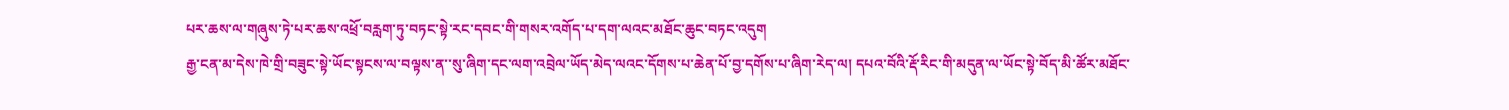པར་ཆས་ལ་གཞུས་ཏེ་པར་ཆས་འཕྲོ་བརླག་ཏུ་བཏང་སྟེ་རང་དབང་གི་གསར་འགོད་པ་དག་ལའང་མཐོང་ཆུང་བཏང་འདུག
རྒྱ་ངན་མ་དེས་ཁེ་གྲི་བཟུང་སྟེ་ཡོང་སྟངས་ལ་བལྟས་ན་་སུ་ཞིག་དང་ལག་འབྲེལ་ཡོད་མེད་ལའང་དོགས་པ་ཆེན་པོ་བྱ་དགོས་པ་ཞིག་རེད་ལ། དཔའ་བོའི་རྡོ་རིང་གི་མདུན་ལ་ཡོང་སྟེ་བོད་མི་ཚོར་མཐོང་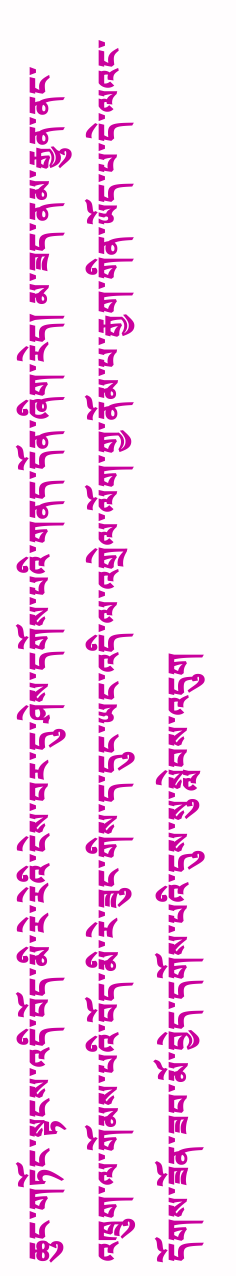ཆུང་གཏོང་སྟངས་འདི་བོད་མི་རེ་རེའི་ངེས་བར་དུ་ཤེས་དགོས་པའི་གནད་དོན་ཞིག་རེད། མ་ཟད་ནམ་རྒྱུན་ནང་འཁྲུག་ལ་གོམས་པའི་བོད་མི་རེ་ཟུང་གིས་ད་དུང་ཡང་འདི་ལ་འགྲེལ་ལོག་གྱ་ནོམ་པ་རྒྱག་གིན་ཡོད་པ་དེ་ལའང་དོགས་ཟོན་ཟབ་མོ་བྱེད་དགོས་པའི་དུས་སུ་སླེབས་འདུག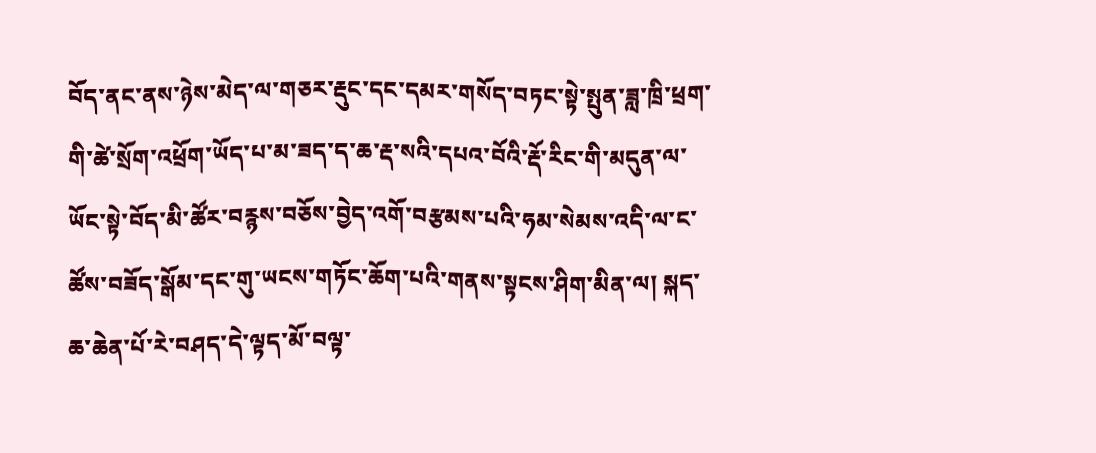བོད་ནང་ནས་ཉེས་མེད་ལ་གཅར་རྡུང་དང་དམར་གསོད་བཏང་སྟེ་སྤུན་ཟླ་ཁྲི་ཕྲག་གི་ཚེ་སྲོག་འཕྲོག་ཡོད་པ་མ་ཟད་ད་ཆ་རྡ་སའི་དཔའ་བོའི་རྡོ་རིང་གི་མདུན་ལ་ཡོང་སྟེ་བོད་མི་ཚོར་བརྙས་བཅོས་བྱེད་འགོ་བརྩམས་པའི་ཧམ་སེམས་འདི་ལ་ང་ཚོས་བཟོད་སྒོམ་དང་གུ་ཡངས་གཏོང་ཆོག་པའི་གནས་སྟངས་ཤིག་མིན་ལ། སྐད་ཆ་ཆེན་པོ་རེ་བཤད་དེ་ལྟད་མོ་བལྟ་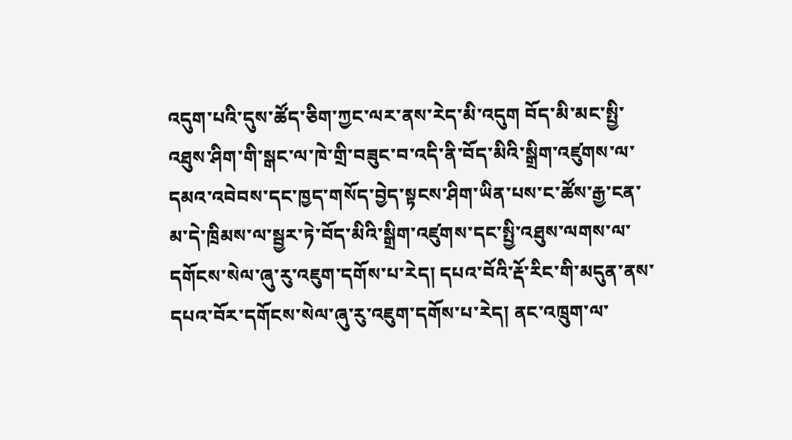འདུག་པའི་དུས་ཚོད་ཅིག་ཀྱང་ལར་ནས་རེད་མི་འདུག བོད་མི་མང་སྤྱི་འཐུས་ཤིག་གི་སྒང་ལ་ཁེ་གྲི་བཟུང་བ་འདི་ནི་བོད་མིའི་སྒྲིག་འཛུགས་ལ་དམའ་འབེབས་དང་ཁྱད་གསོད་བྱེད་སྟངས་ཤིག་ཡིན་པས་ང་ཚོས་རྒྱ་ངན་མ་དེ་ཁྲིམས་ལ་སྦྱར་ཏེ་བོད་མིའི་སྒྲིག་འཛུགས་དང་སྤྱི་འཐུས་ལགས་ལ་དགོངས་སེལ་ཞུ་རུ་འཇུག་དགོས་པ་རེད། དཔའ་བོའི་རྡོ་རིང་གི་མདུན་ནས་དཔའ་བོར་དགོངས་སེལ་ཞུ་རུ་འཇུག་དགོས་པ་རེད། ནང་འཁྲུག་ལ་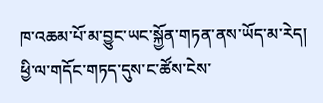ཁ་འཆམ་པོ་མ་བྱུང་ཡང་སྐྱོན་གཏན་ནས་ཡོད་མ་རེད། ཕྱི་ལ་གདོང་གཏད་དུས་ང་ཚོས་ངེས་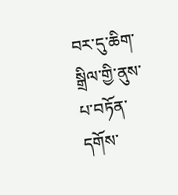བར་དུ་ཆིག་སྒྲིལ་གྱི་ནུས་པ་བཏོན་དགོས་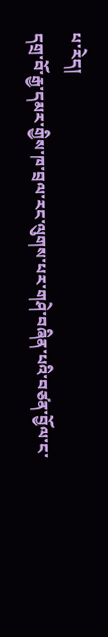པ་རེད།
དགྲ་བོ་རྒྱ་དམར་གྱིས་ཁ་བྲལ་རང་ལུགས་པར་གཤེ་བཞིན་པའི་བཙན་བྱོལ་ང་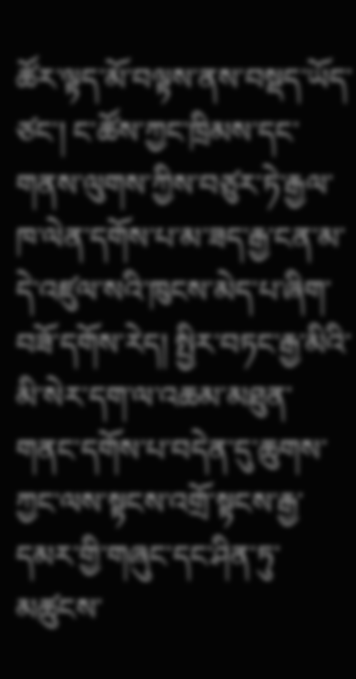ཚོར་ལྟད་མོ་བལྟས་ནས་བསྡད་ཡོད་ཙང་། ང་ཚོས་ཀྱང་ཁྲིམས་དང་གནས་ལུགས་ཀྱིས་བཙུར་ཏེ་རྒྱལ་ཁ་ལེན་དགོས་པ་མ་ཟད་རྒྱ་ངན་མ་དེ་འཛུལ་སའི་ཁུངས་མེད་པ་ཞིག་བཟོ་དགོས་རེད། སྤྱིར་བཏང་རྒྱ་མིའི་མི་སེར་དག་ལ་འཆམ་མཐུན་གནང་དགོས་པ་བདེན་དུ་ཆུགས་ཀྱང་ལས་སྟངས་འགྲོ་སྟངས་རྒྱ་དམར་གྱི་གཞུང་དང་ཤིན་ཏུ་མཚུངས་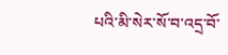པའི་མི་སེར་སོ་བ་འདྲ་བོ་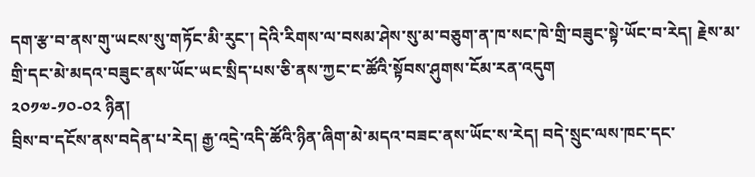དག་རྩ་བ་ནས་གུ་ཡངས་སུ་གཏོང་མི་རུང་། དེའི་རིགས་ལ་བསམ་ཤེས་སུ་མ་བཅུག་ན་ཁ་སང་ཁེ་གྲི་བཟུང་སྟེ་ཡོང་བ་རེད། རྗེས་མ་གྲི་དང་མེ་མདའ་བཟུང་ནས་ཡོང་ཡང་སྲིད་པས་ཅི་ནས་ཀྱང་ང་ཚོའི་སྟོབས་ཤུགས་ངོམ་རན་འདུག
༢༠༡༧-༡༠-༠༢ ཉིན།
བྲིས་བ་དངོས་ནས་བདེན་པ་རེད། རྒྱ་འདྲེ་འདི་ཚོའི་ཉིན་ཞིག་མེ་མདའ་བཟང་ནས་ཡོང་ས་རེད། བདེ་སྲུང་ལས་ཁང་དང་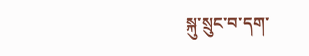སྐུ་སྲུང་བ་དག་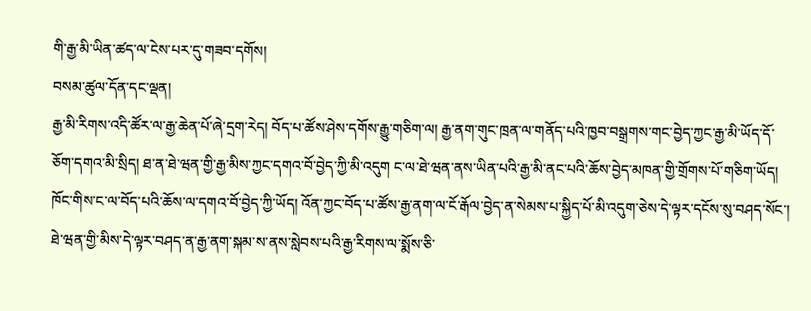གི་རྒྱ་མི་ཡིན་ཚད་ལ་ངེས་པར་དུ་གཟབ་དགོས།
བསམ་ཚུལ་དོན་དང་ལྡན།
རྒྱ་མི་རིགས་འདི་ཚོར་ལ་རྒྱ་ཆེན་པོ་ཞེ་དྲག་རེད། བོད་པ་ཚོས་ཤེས་དགོས་རྒྱུ་གཅིག་ལ། རྒྱ་ནག་གུང་ཁྲན་ལ་གནོད་པའི་ཁྱབ་བསྒྲགས་གང་བྱེད་ཀྱང་རྒྱ་མི་ཡོད་དོ་ཅོག་དགའ་མི་སྲིད། ཐ་ན་ཐེ་ཝན་གྱི་རྒྱ་མིས་ཀྱང་དགའ་བོ་བྱེད་ཀྱི་མི་འདུག ང་ལ་ཐེ་ཝན་ནས་ཡིན་པའི་རྒྱ་མི་ནང་པའི་ཆོས་བྱེད་མཁན་གྱི་གྲོགས་པོ་གཅིག་ཡོད། ཁོང་གིས་ང་ལ་བོད་པའི་ཆོས་ལ་དགའ་བོ་བྱེད་ཀྱི་ཡོད། འོན་ཀྱང་བོད་པ་ཚོས་རྒྱ་ནག་ལ་ངོ་རྒོལ་བྱེད་ན་སེམས་པ་སྐྱིད་པོ་མི་འདུག་ཅེས་དེ་ལྟར་དངོས་སུ་བཤད་སོང་། ཐེ་ཝན་གྱི་མིས་དེ་ལྟར་བཤད་ན་རྒྱ་ནག་སྐམ་ས་ནས་སླེབས་པའི་རྒྱ་རིགས་ལ་སྨོས་ཅི་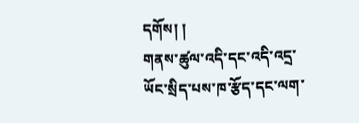དགོས། །
གནས་ཚུལ་འདི་དང་འདི་འདྲ་ཡོང་སྲིད་པས་ཁ་རྩོད་དང་ལག་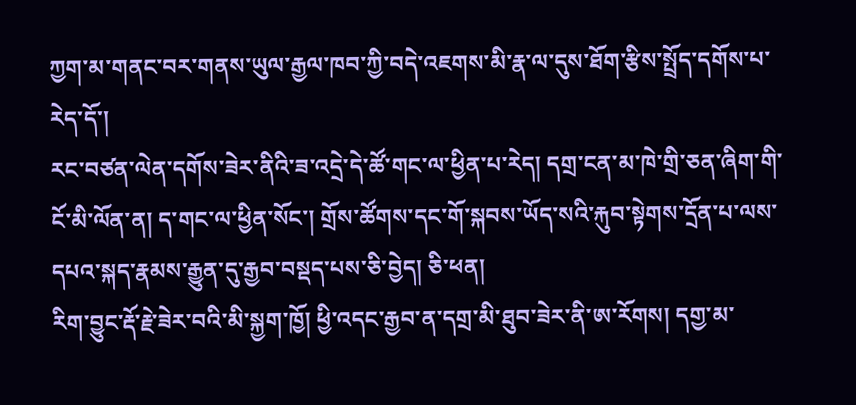ཀྱག་མ་གནང་བར་གནས་ཡུལ་རྒྱལ་ཁབ་ཀྱི་བདེ་འཇགས་མི་རྣ་ལ་དུས་ཐོག་རྩིས་སྤྲོད་དགོས་པ་རེད་དོ་།
རང་བཙན་ལེན་དགོས་ཟེར་ནིའི་ཟ་འདྲེ་དེ་ཚོ་གང་ལ་ཕྱིན་པ་རེད། དགྲ་ངན་མ་ཁེ་གྲི་ཅན་ཞིག་གི་ངོ་མི་ལོན་ན། ད་གང་ལ་ཕྱིན་སོང་། གྲོས་ཚོགས་དང་གོ་སྐབས་ཡོད་སའི་རྐུབ་སྟེགས་དྲོན་པ་ལས་དཔའ་སྐད་རྣམས་རྒྱུན་དུ་རྒྱབ་བསྡད་པས་ཅི་བྱེད། ཅི་ཕན།
རིག་བྱུང་རྡོ་རྗེ་ཟེར་བའི་མི་སྐྱག་ཁྱོ། ཕྱི་འདང་རྒྱབ་ན་དགྲ་མི་ཐུབ་ཟེར་ནི་ཨ་རོགས། དགྱ་མ་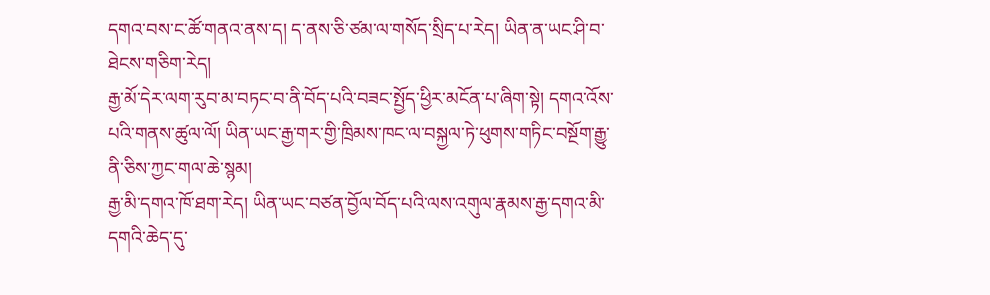དགའ་བས་ང་ཚོ་གནའ་ནས་ད། ད་ནས་ཅི་ཙམ་ལ་གསོད་སྲིད་པ་རེད། ཡིན་ན་ཡང་ཤི་བ་ཐེངས་གཅིག་རེད།
རྒྱ་མོ་དེར་ལག་རུབ་མ་བཏང་བ་ནི་བོད་པའི་བཟང་སྤྱོད་ཕྱིར་མངོན་པ་ཞིག་སྟེ། དགའ་འོས་པའི་གནས་ཚུལ་ལོ། ཡིན་ཡང་རྒྱ་གར་གྱི་ཁྲིམས་ཁང་ལ་བསྐྱལ་ཏེ་ཕུགས་གཏིང་བསྔོག་རྒྱུ་ནི་ཅིས་ཀྱང་གལ་ཆེ་སྙམ།
རྒྱ་མི་དགའ་ཁོ་ཐག་རེད། ཡིན་ཡང་བཙན་བྱོལ་བོད་པའི་ལས་འགུལ་རྣམས་རྒྱ་དགའ་མི་དགའི་ཆེད་དུ་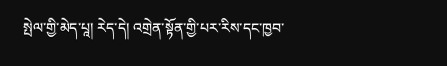སྤེལ་གྱི་མེད་པཱ། རེད་དེ། འགྲེན་སྟོན་གྱི་པར་རིས་དང་ཁྱབ་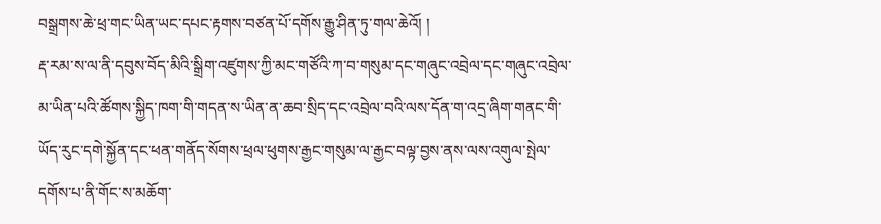བསྒྲགས་ཆེ་ཕྲ་གང་ཡིན་ཡང་དཔང་རྟགས་བཙན་པོ་དགོས་རྒྱུ་ཤིན་ཏུ་གལ་ཆེའོ། །
རྡ་རམ་ས་ལ་ནི་དབུས་བོད་མིའི་སྒྲིག་འཛུགས་ཀྱི་མང་གཙོའི་ཀ་བ་གསུམ་དང་གཞུང་འབྲེལ་དང་གཞུང་འབྲེལ་མ་ཡིན་པའི་ཚོགས་སྐྱིད་ཁག་གི་གདན་ས་ཡིན་ན་ཆབ་སྲིད་དང་འབྲེལ་བའི་ལས་དོན་ག་འདྲ་ཞིག་གནང་གི་ཡོད་རུང་དགེ་སྐྱོན་དང་ཕན་གནོད་སོགས་ཕྲལ་ཕུགས་རྒྱང་གསུམ་ལ་རྒྱང་བལྟ་བྱས་ནས་ལས་འགུལ་སྤེལ་དགོས་པ་ནི་གོང་ས་མཆོག་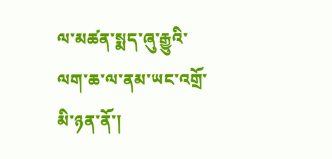ལ་མཚན་སྨད་ཞུ་རྒྱུའི་ལག་ཆ་ལ་ནམ་ཡང་འགྲོ་མི་ཉན་ནོ་།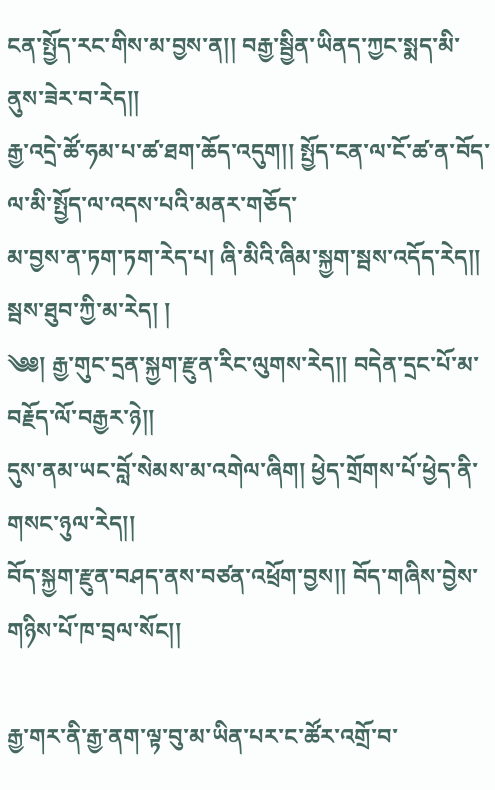ངན་སྤྱོད་རང་གིས་མ་བྱས་ན།། བརྒྱ་སྦྱིན་ཡིནད་ཀྱང་སྨད་མི་ནུས་ཟེར་བ་རེད།།
རྒྱ་འདྲེ་ཚོ་ཧམ་པ་ཚ་ཐག་ཆོད་འདུག།། སྤྱོད་ངན་ལ་ངོ་ཚ་ན་བོད་ལ་མི་སྤྱོད་ལ་འདས་པའི་མནར་གཅོད་
མ་བྱས་ན་ཏག་ཏག་རེད་པ། ཞི་མིའི་ཞིམ་སྐྱག་སྦས་འདོད་རེད།། སྦས་ཐུབ་ཀྱི་མ་རེད། །
༄༅། རྒྱ་གུང་དྲན་སྐྱག་རྫུན་རིང་ལུགས་རེད།། བདེན་དྲང་པོ་མ་བརྗོད་ལོ་བརྒྱར་ཉེ།།
དུས་ནམ་ཡང་བློ་སེམས་མ་འགེལ་ཞིག། ཕྱེད་གྲོགས་པོ་ཕྱེད་ནི་གསང་ཉུལ་རེད།།
བོད་སྐྱག་རྫུན་བཤད་ནས་བཙན་འཕྲོག་བྱས།། བོད་གཞིས་བྱེས་གཉིས་པོ་ཁ་བྲལ་སོང།།

རྒྱ་གར་ནི་རྒྱ་ནག་ལྟ་བུ་མ་ཡིན་པར་ང་ཚོར་འགྲོ་བ་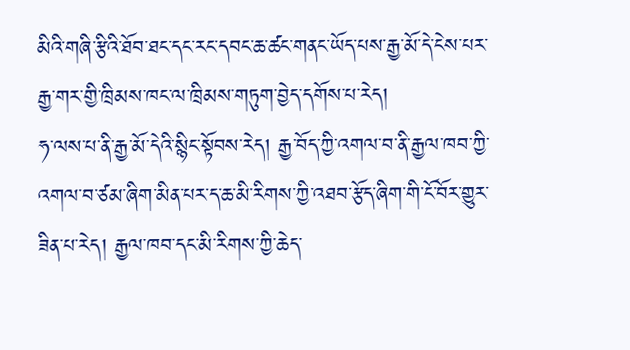མིའི་གཞི་རྩིའི་ཐོབ་ཐང་དང་རང་དབང་ཆ་ཚང་གནང་ཡོད་པས་རྒྱ་མོ་དེ་ངེས་པར་རྒྱ་གར་གྱི་ཁྲིམས་ཁང་ལ་ཁྲིམས་གཏུག་བྱེད་དགོས་པ་རེད།
ཧ་ལས་པ་ནི་རྒྱ་མོ་དེའི་སྙིང་སྟོབས་རེད། རྒྱ་བོད་ཀྱི་འགལ་བ་ནི་རྒྱལ་ཁབ་ཀྱི་འགལ་བ་ཙམ་ཞིག་མིན་པར་ད་ཆ་མི་རིགས་ཀྱི་འཐབ་རྩོད་ཞིག་གི་ངོ་བོར་གྱུར་ཟིན་པ་རེད། རྒྱལ་ཁབ་དང་མི་རིགས་ཀྱི་ཆེད་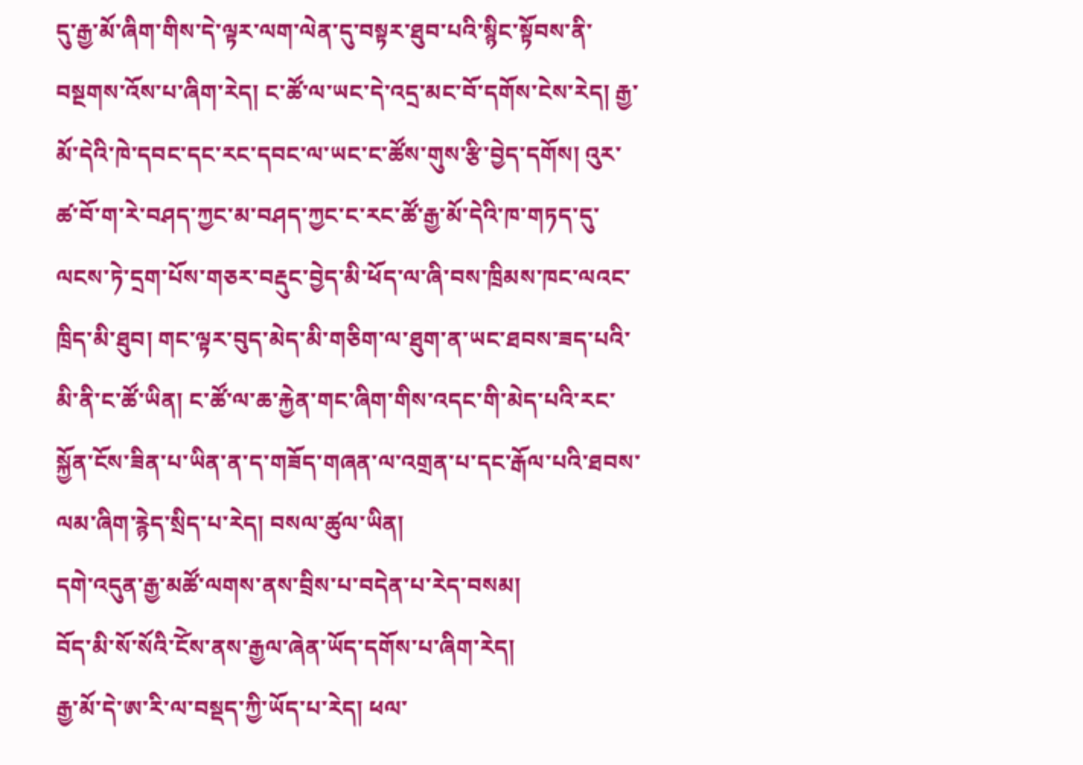དུ་རྒྱ་མོ་ཞིག་གིས་དེ་ལྟར་ལག་ལེན་དུ་བསྟར་ཐུབ་པའི་སྙིང་སྟོབས་ནི་བསྔགས་འོས་པ་ཞིག་རེད། ང་ཚོ་ལ་ཡང་དེ་འདྲ་མང་བོ་དགོས་ངེས་རེད། རྒྱ་མོ་དེའི་ཁེ་དབང་དང་རང་དབང་ལ་ཡང་ང་ཚོས་གུས་རྩི་བྱེད་དགོས། འུར་ཚ་བོ་ག་རེ་བཤད་ཀྱང་མ་བཤད་ཀྱང་ང་རང་ཚོ་རྒྱ་མོ་དེའི་ཁ་གཏད་དུ་ལངས་ཏེ་དྲག་པོས་གཅར་བརྡུང་བྱེད་མི་ཕོད་ལ་ཞི་བས་ཁྲིམས་ཁང་ལའང་ཁྲིད་མི་ཐུབ། གང་ལྟར་བུད་མེད་མི་གཅིག་ལ་ཐུག་ན་ཡང་ཐབས་ཟད་པའི་མི་ནི་ང་ཚོ་ཡིན། ང་ཚོ་ལ་ཆ་རྐྱེན་གང་ཞིག་གིས་འདང་གི་མེད་པའི་རང་སྐྱོན་ངོས་ཟིན་པ་ཡིན་ན་ད་གཟོད་གཞན་ལ་འགྲན་པ་དང་རྒོལ་པའི་ཐབས་ལམ་ཞིག་རྙེད་སྲིད་པ་རེད། བསལ་ཚུལ་ཡིན།
དགེ་འདུན་རྒྱ་མཚོ་ལགས་ནས་བྲིས་པ་བདེན་པ་རེད་བསམ།
བོད་མི་སོ་སོའི་ངོེས་ནས་རྒྱལ་ཞེན་ཡོད་དགོས་པ་ཞིག་རེད།
རྒྱ་མོ་དེ་ཨ་རི་ལ་བསྡད་ཀྱི་ཡོད་པ་རེད། ཕལ་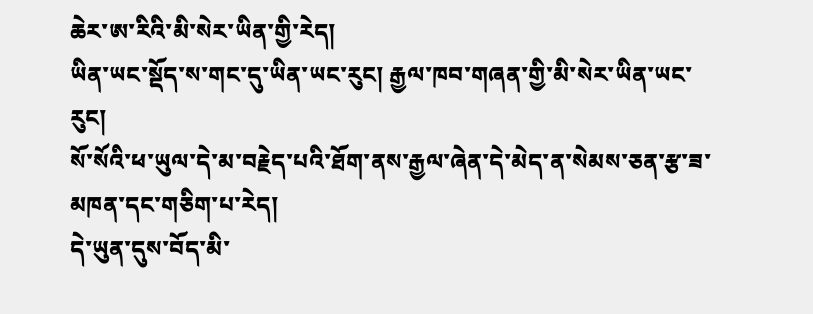ཆེར་ཨ་རིའི་མི་སེར་ཡིན་གྱི་རེད།
ཡིན་ཡང་སྡོད་ས་གང་དུ་ཡིན་ཡང་རུང། རྒྱལ་ཁབ་གཞན་གྱི་མི་སེར་ཡིན་ཡང་རུང།
སོ་སོའི་ཕ་ཡུལ་དེ་མ་བརྗེད་པའི་ཐོག་ནས་རྒྱལ་ཞེན་དེ་མེད་ན་སེམས་ཅན་རྩ་ཟ་མཁན་དང་གཅིག་པ་རེད།
དེ་ཡུན་དུས་བོད་མི་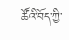ཚོའི་བོད་ཀྱི་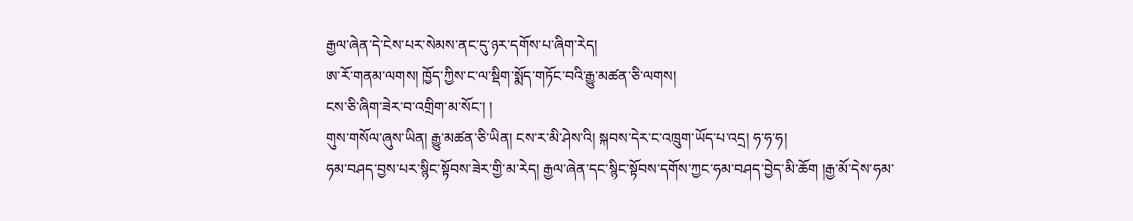རྒྱལ་ཞེན་དེ་ངེས་པར་སེམས་ནང་དུ་ཉར་དགོས་པ་ཞིག་རེད།
ཨ་རོ་གནམ་ལགས། ཁྱོད་ཀྱིས་ང་ལ་སྡིག་སྨོད་གཏོང་བའི་རྒྱུ་མཚན་ཅི་ལགས།
ངས་ཅི་ཞིག་ཟེར་བ་འགྲིག་མ་སོང་། །
གུས་གསོལ་ཞུས་ཡིན། རྒྱུ་མཚན་ཅི་ཡིན། ངས་ར་མི་ཤེས་འི། སྐབས་དེར་ང་འཁྲུག་ཡོད་པ་འདྲ། ཧ་ཧ་ཧ།
ཧམ་བཤད་བྱས་པར་སྙིང་སྟོབས་ཟེར་གྱི་མ་རེད། རྒྱལ་ཞེན་དང་སྙིང་སྟོབས་དགོས་ཀྱང་ཧམ་བཤད་བྱེད་མི་ཆོག །རྒྱ་མོ་དེས་ཧམ་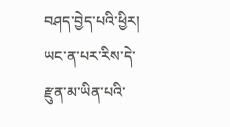བཤད་བྱེད་པའི་ཕྱིར། ཡང་ན་པར་རིས་དེ་རྫུན་མ་ཡིན་པའི་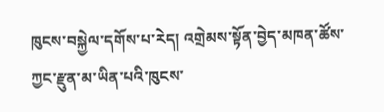ཁུངས་བསྐྱེལ་དགོས་པ་རེད། འགྲེམས་སྟོན་བྱེད་མཁན་ཚོས་ཀྱང་རྫུན་མ་ཡིན་པའི་ཁུངས་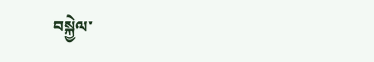བསྐྱེལ་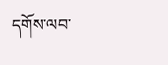དགོས་ལབ་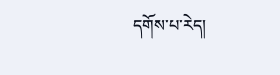དགོས་པ་རེད།